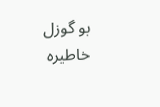بو گوزل خاطیره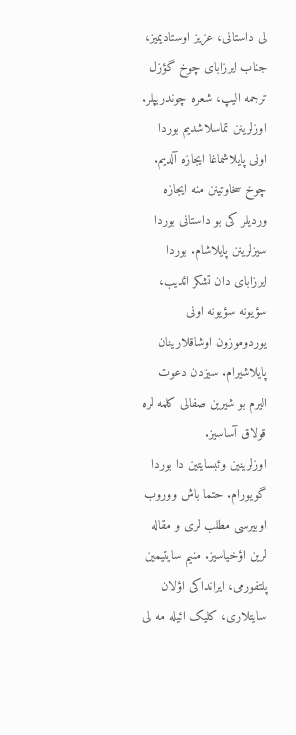لی داستانی، عزیز اوستادیمیز، جناب ایرزابای چوخ گؤزل ترجمه الیپ، شعره چوندریپلر. اوزلرینن تماسلاشدیم بوردا اونی پایلاشماغا ایجازه آلدیم. چوخ سخاوتینن منه ایجازه وردیلر کی بو داستانی بوردا سیزلرینن پایلاشام. بوردا ایرزابای دان تشکر ائدیب، سؤیونه سؤیونه اونی یوردوموزون اوشاقلارینان پایلاشیرام. سیزدن دعوت الیرم بو شیرین صفالی کلمه لره قولاق آساسیز.
اوزلرینین وئبسایتین دا بوردا گویورام. حتما باش ووروب اوبیرسی مطلب لری و مقاله لرین اؤخیاسیز. منیم سایتیمین پلتفورمی، ایرانداکی اؤلان سایتلاری، کلیک ائیله مه لی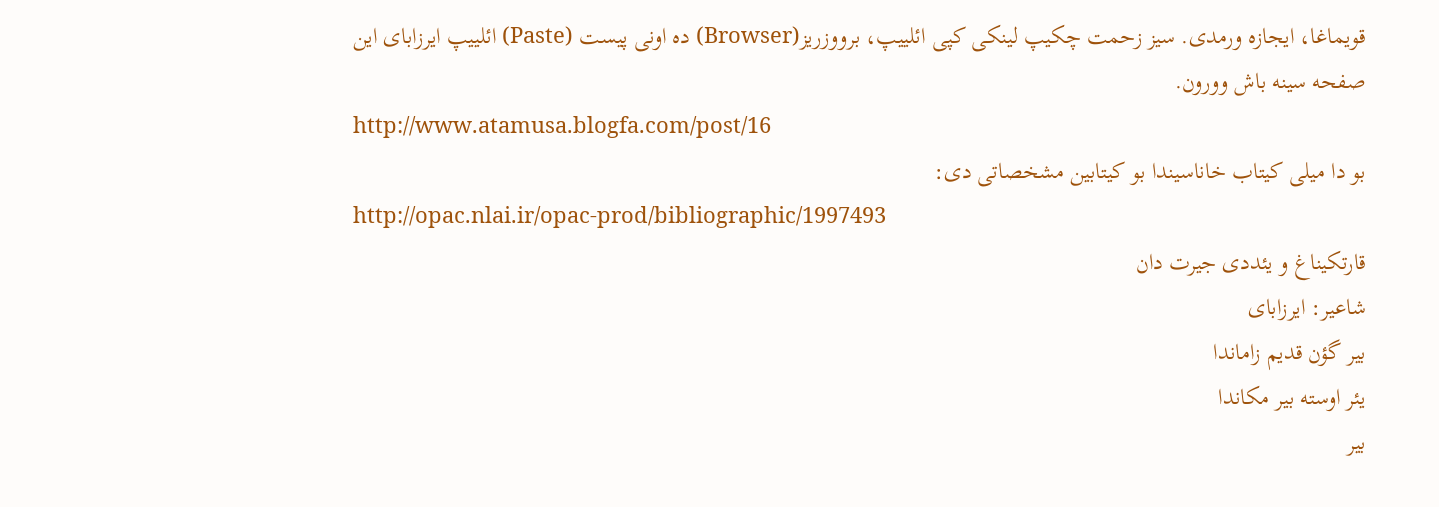قویماغا، ایجازه ورمدی. سیز زحمت چکیپ لینکی کپی ائلییپ، برووزریز(Browser) ده اونی پیست (Paste) ائلییپ ایرزابای این صفحه سینه باش وورون.
http://www.atamusa.blogfa.com/post/16
بو دا میلی کیتاب خاناسیندا بو کیتابین مشخصاتی دی:
http://opac.nlai.ir/opac-prod/bibliographic/1997493
قارتکیناغ و یئددی جیرت دان
شاعیر: ایرزابای
بیر گؤن قدیم زاماندا
یئر اوسته بیر مکاندا
بیر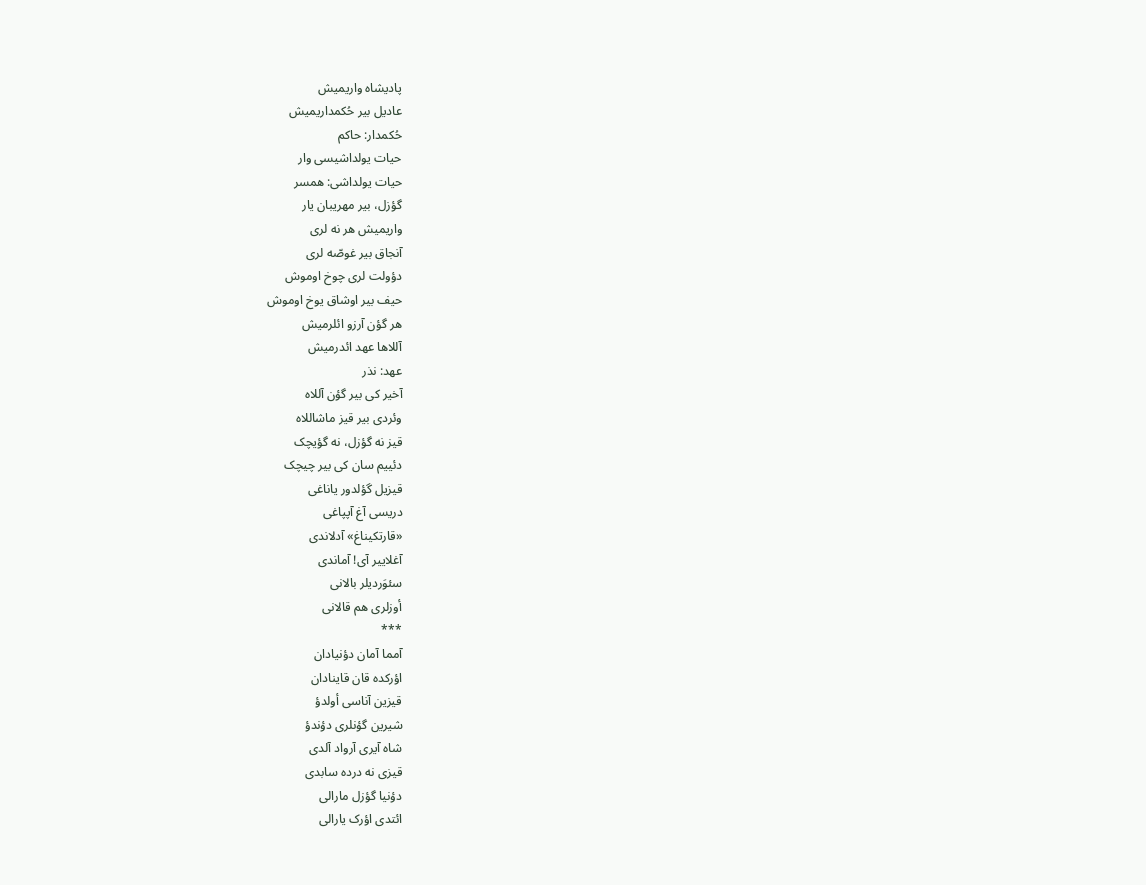پادیشاه واریمیش
عادیل بیر حُکمداریمیش
حُکمدار: حاکم
حیات یولداشیسی وار
حیات یولداشی: همسر
گؤزل، بیر مهریبان یار
واریمیش هر نه لری
آنجاق بیر غوصّه لری
دؤولت لری چوخ اوموش
حیف بیر اوشاق یوخ اوموش
هر گؤن آرزو ائلرمیش
آللاها عهد ائدرمیش
عهد: نذر
آخیر کی بیر گؤن آللاه
وئردی بیر قیز ماشاللاه
قیز نه گؤزل، نه گؤیچک
دئییم سان کی بیر چیچک
قیزیل گؤلدور یاناغی
دریسی آغ آپپاغی
«قارتکیناغ» آدلاندی
آغلاییر آی! آماندی
سئوَردیلر بالانی
أوزلری هم قالانی
***
آمما آمان دؤنیادان
اؤرکده قان قاینادان
قیزین آناسی أولدؤ
شیرین گؤنلری دؤندؤ
شاه آیری آرواد آلدی
قیزی نه درده سابدی
دؤنیا گؤزل مارالی
ائتدی اؤرک یارالی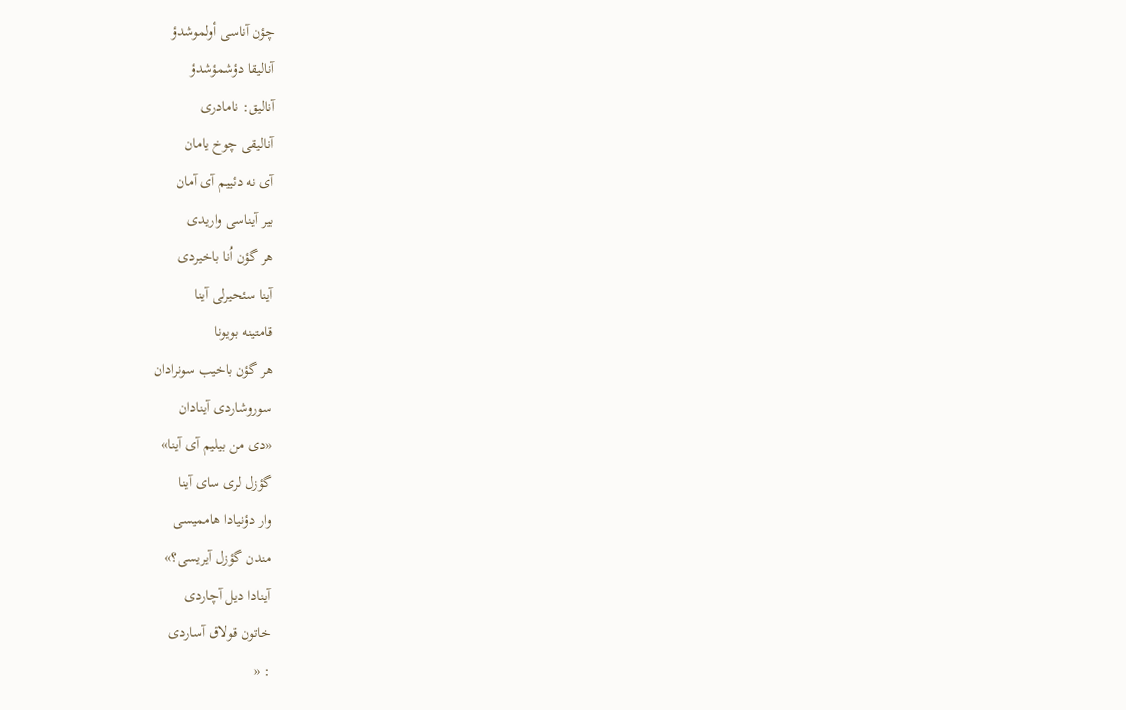چؤن آناسی أولموشدؤ
آنالیقا دؤشمؤشدؤ
آنالیق: نامادری
آنالیقی چوخ یامان
آی نه دئییم آی آمان
بیر آیناسی واریدی
هر گؤن اُنا باخیردی
آینا سئحیرلی آینا
قامتینه بویونا
هر گؤن باخیب سونرادان
سوروشاردی آینادان
«دی من بیلیم آی آینا»
گؤزل لری سای آینا
وار دؤنیادا هاممیسی
مندن گؤزل آیریسی؟»
آینادا دیل آچاردی
خاتون قولاق آساردی
: «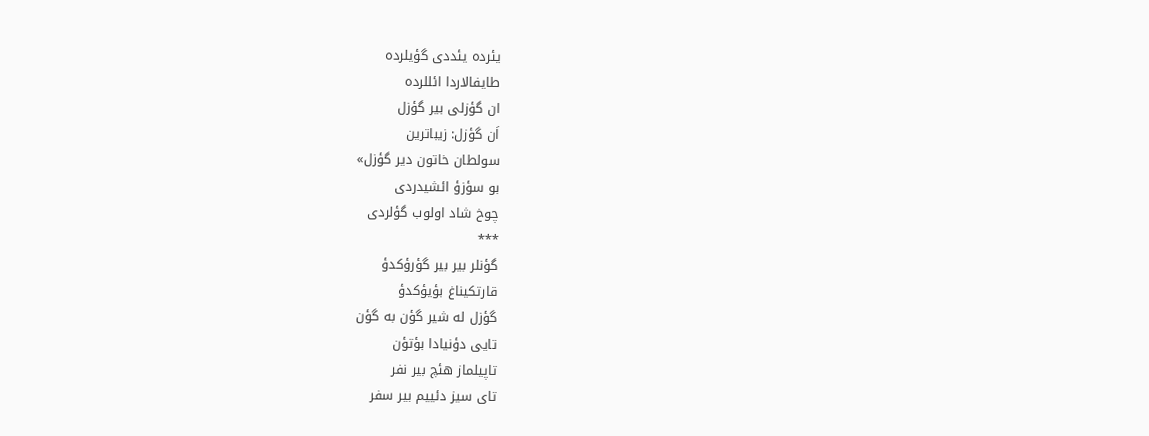یئرده یئددی گؤیلرده
طایفالاردا ائللرده
ان گؤزلی بیر گؤزل
اَن گؤزل: زیباترین
سولطان خاتون دیر گؤزل»
بو سؤزؤ ائشیدردی
چوخ شاد اولوب گؤلردی
***
گؤنلر بیر بیر گؤرؤکدؤ
قارتکیناغ بؤیؤکدؤ
گؤزل له شیر گؤن به گؤن
تایی دؤنیادا بؤتؤن
تاپیلماز هئچ بیر نفر
تای سیز دئییم بیر سفر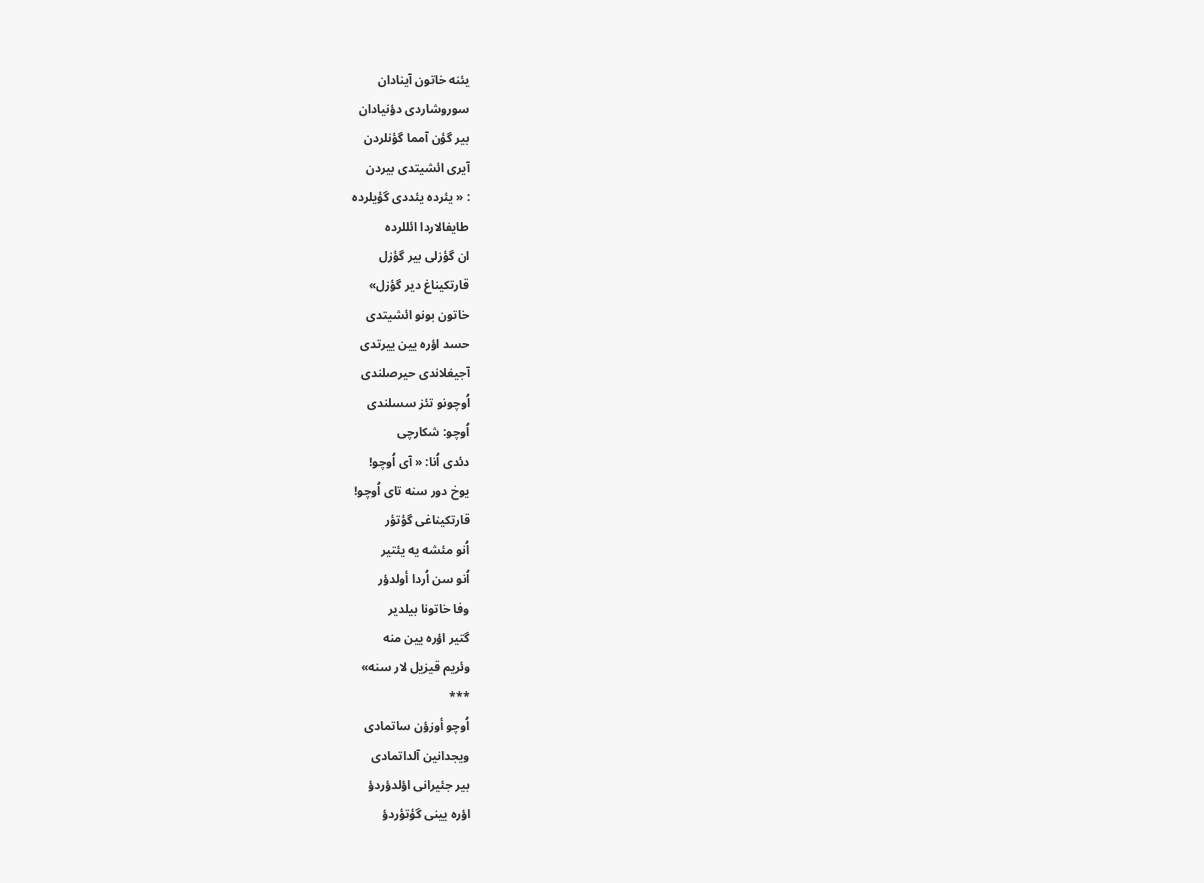یئنه خاتون آینادان
سوروشاردی دؤنیادان
بیر گؤن آمما گؤنلردن
آیری ائشیتدی بیردن
: « یئرده یئددی گؤیلرده
طایفالاردا ائللرده
ان گؤزلی بیر گؤزل
قارتکیناغ دیر گؤزل»
خاتون بونو ائشیتدی
حسد اؤره یین ییرتدی
آجیغلاندی حیرصلندی
اُوچونو تئز سسلندی
اُوچو: شکارچی
دئدی اُنا: « آی اُوچو!
یوخ دور سنه تای اُوچو!
قارتکیناغی گؤتؤر
اُنو مئشه یه یئتیر
اُنو سن اُردا أولدؤر
وفا خاتونا بیلدیر
گتیر اؤره یین منه
وئریم قیزیل لار سنه»
***
اُوچو أوزؤن ساتمادی
ویجدانین آلداتمادی
بیر جئیرانی اؤلدؤردؤ
اؤره یینی گؤتؤردؤ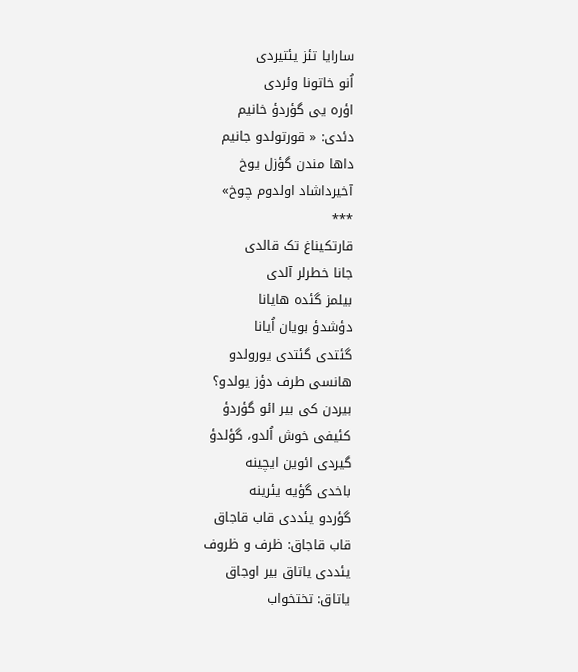سارایا تئز یئتیردی
اُنو خاتونا وئردی
اؤره یی گؤردؤ خانیم
دئدی: « قورتولدو جانیم
داها مندن گؤزل یوخ
آخیرداشاد اولدوم چوخ»
***
قارتکیناغ تک قالدی
جانا خطرلر آلدی
بیلمز گئده هایانا
دؤشدؤ بویان اُیانا
گئتدی گئتدی یورولدو
هانسی طرف دؤز یولدو؟
بیردن کی بیر ائو گؤردؤ
کئیفی خوش اُلدو، گؤلدؤ
گیردی ائوین ایچینه
باخدی گؤیه یئرینه
گؤردو یئددی قاب قاجاق
قاب قاجاق: ظرف و ظروف
یئددی یاتاق بیر اوجاق
یاتاق: تختخواب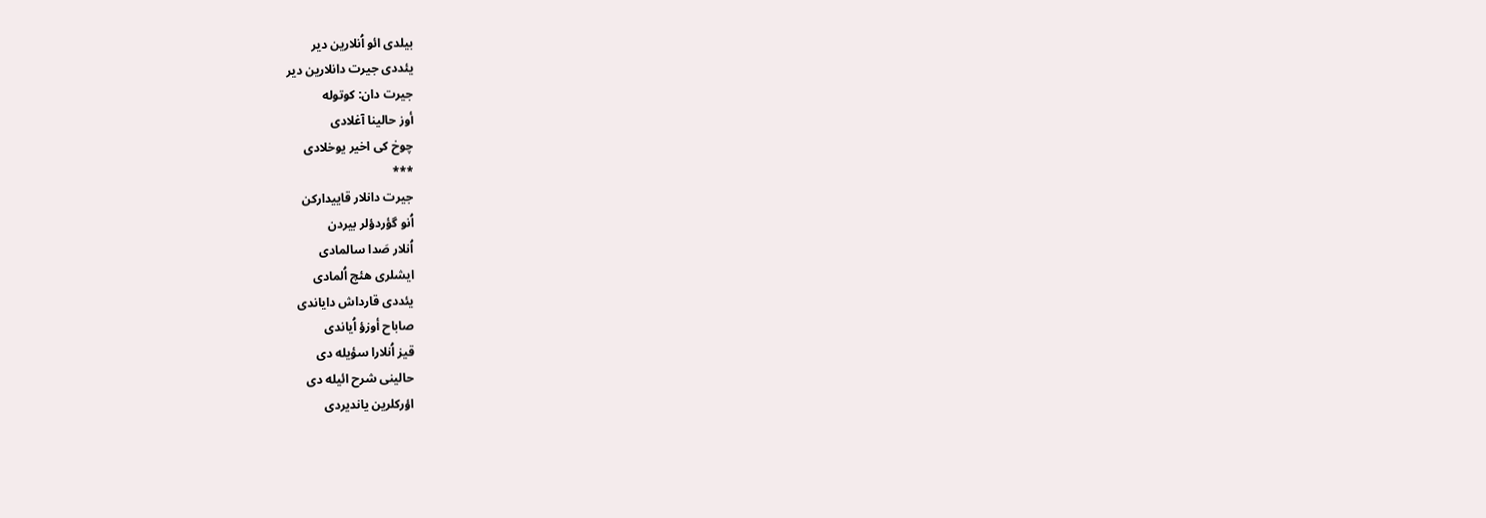بیلدی ائو اُنلارین دیر
یئددی جیرت دانلارین دیر
جیرت دان: کوتوله
أوز حالینا آغلادی
چوخ کی اخیر یوخلادی
***
جیرت دانلار قاییدارکن
اُنو گؤردؤلر بیردن
اُنلار صَدا سالمادی
ایشلری هئچ اُلمادی
یئددی قارداش دایاندی
صاباح أوزؤ اُیاندی
قیز اُنلارا سؤیله دی
حالینی شرح ائیله دی
اؤرکلرین یاندیردی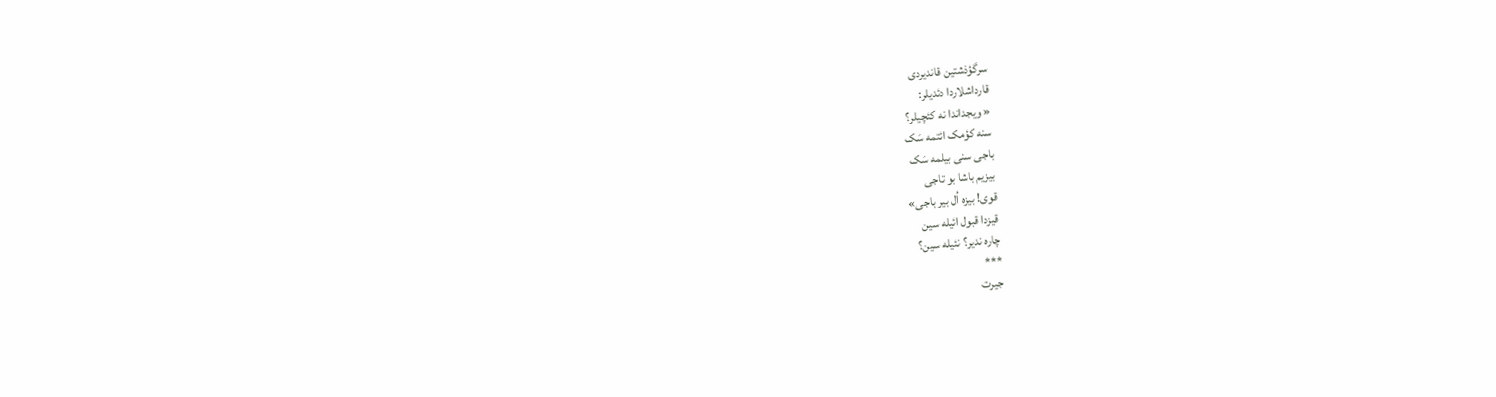سرگؤذشتین قاندیردی
قارداشلاردا دئدیلر:
« ویجداندا نه کئچیلر؟
سنه کؤمک ائتمه سَک
باجی سنی بیلمه سَک
بیزیم باشا بو تاجی
قوی! بیزه اُل بیر باجی»
قیزدا قبول ائیله سین
چاره ندیر؟ نئیله سین؟
***
جیرت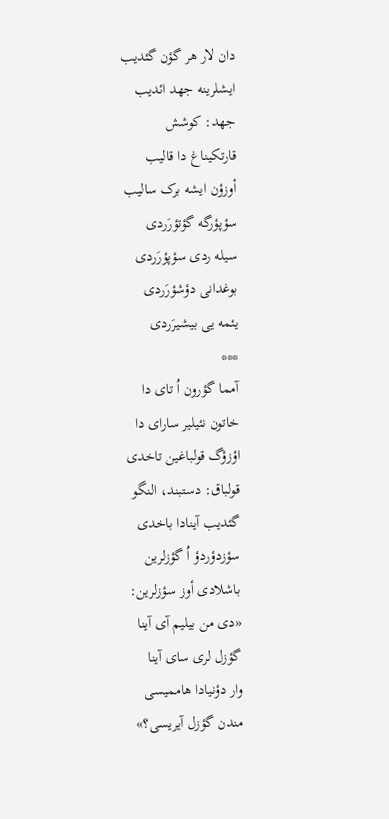دان لار هر گؤن گئدیب
ایشلرینه جهد ائدیب
جهد: کوشش
قارتکیناغ دا قالیب
أوزؤن ایشه برک سالیب
سؤپؤرگه گؤتؤرَردی
سیله ردی سؤپؤرَردی
بوغدانی دؤشؤرَردی
یئمه یی بیشیرَردی
***
آمما گؤرون اُ تای دا
خاتون نئیلیر سارای دا
اؤزؤگ قولباغین تاخدی
قولباق: دستبند، النگو
گئدیب آینادا باخدی
سؤزدؤردؤ اُ گؤزلرین
باشلادی أوز سؤزلرین:
«دی من بیلیم آی آینا
گؤزل لری سای آینا
وار دؤنیادا هاممیسی
مندن گؤزل آیریسی؟»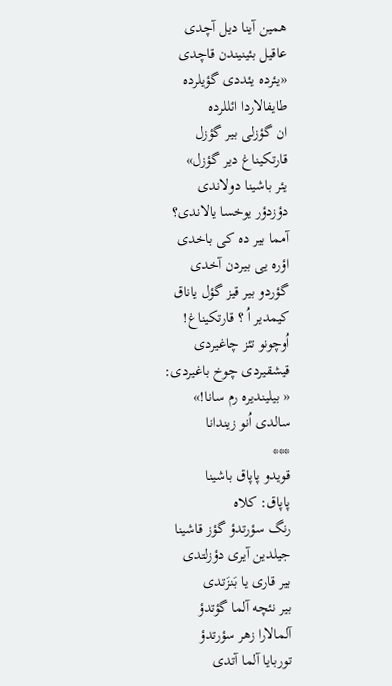همین آینا دیل آچدی
عاقیل بئینیندن قاچدی
«یئرده یئددی گؤیلرده
طایفالاردا ائللرده
ان گؤزلی بیر گؤزل
قارتکیناغ دیر گؤزل»
یئر باشینا دولاندی
دؤزدؤر یوخسا یالاندی؟
آمما بیر ده کی باخدی
اؤره یی بیردن آخدی
گؤردو بیر قیز گؤل یاناق
کیمدیر اُ ؟ قارتکیناغ!
اُوچونو تئز چاغیردی
قیشقیردی چوخ باغیردی:
« بیلیندیره رم سانا!»
سالدی اُنو زیندانا
***
قویدو پاپاق باشینا
پاپاق: کلاه
رنگ سؤرتدؤ گؤز قاشینا
جیلدین آیری دؤزلتدی
بیر قاری یا بَنزَتدی
بیر نئچه آلما گؤتدؤ
آلمالارا زهر سؤرتدؤ
توربایا آلما آتدی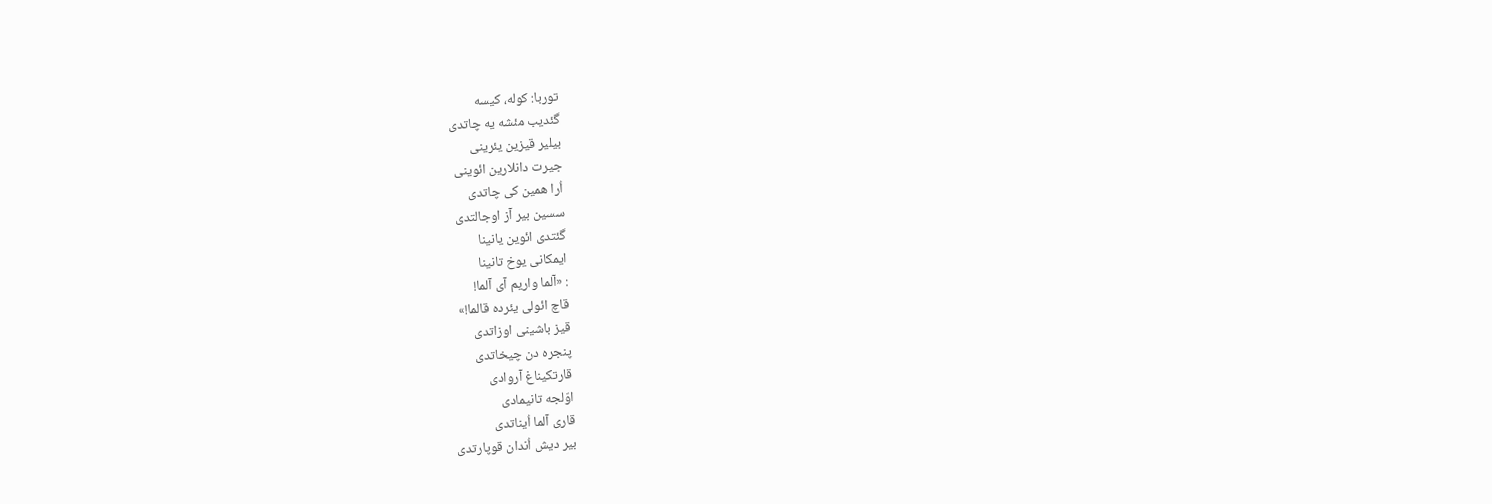توربا: کوله، کیسه
گئدیب مئشه یه چاتدی
بیلیر قیزین یئرینی
جیرت دانلارین ائوینی
اُرا همین کی چاتدی
سسین بیر آز اوجالتدی
گئتدی ائوین یانینا
ایمکانی یوخ تانینا
: «آلما واریم آی آلما!
قاچ ائولی یئرده قالما!»
قیز باشینی اوزاتدی
پنجره دن چیخاتدی
قارتکیناغ آروادی
اوّلجه تانیمادی
قاری آلما اُیناتدی
بیر دیش اُندان قوپارتدی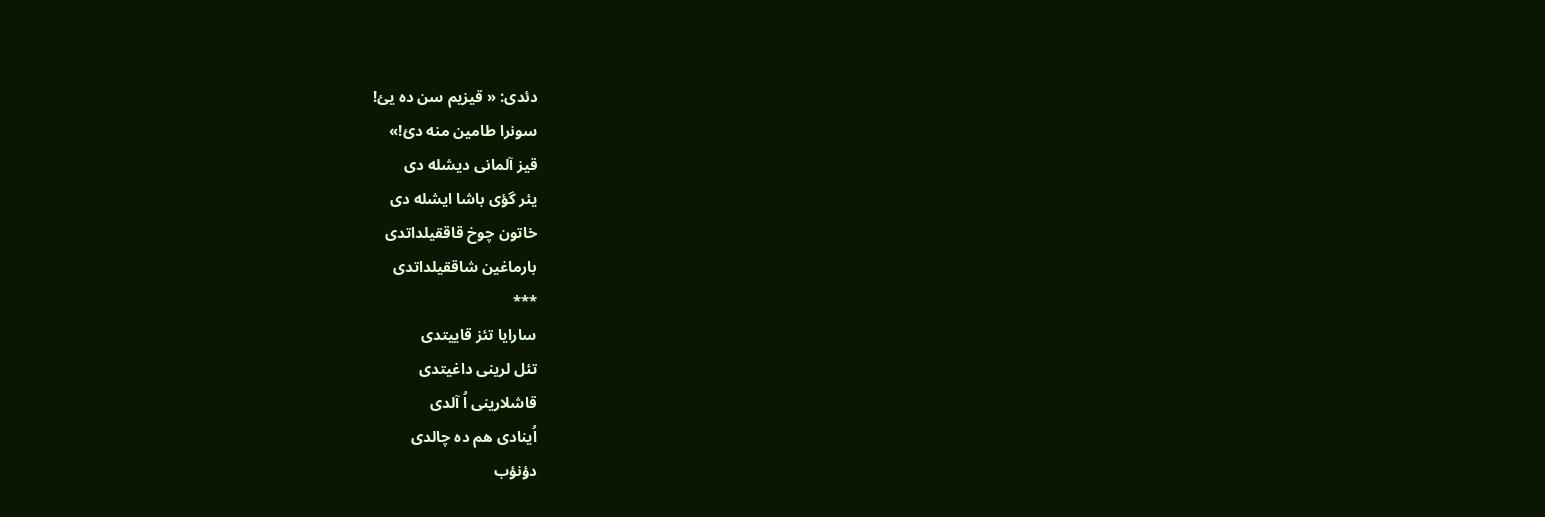دئدی: « قیزیم سن ده یئ!
سونرا طامین منه دئ!»
قیز آلمانی دیشله دی
یئر گؤی باشا ایشله دی
خاتون چوخ قاققیلداتدی
بارماغین شاققیلداتدی
***
سارایا تئز قاییتدی
تئل لرینی داغیتدی
قاشلارینی اُ آلدی
اُینادی هم ده چالدی
دؤنؤب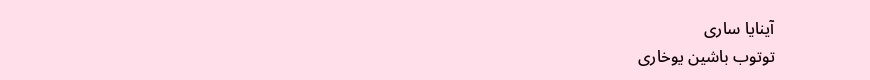آینایا ساری
توتوب باشین یوخاری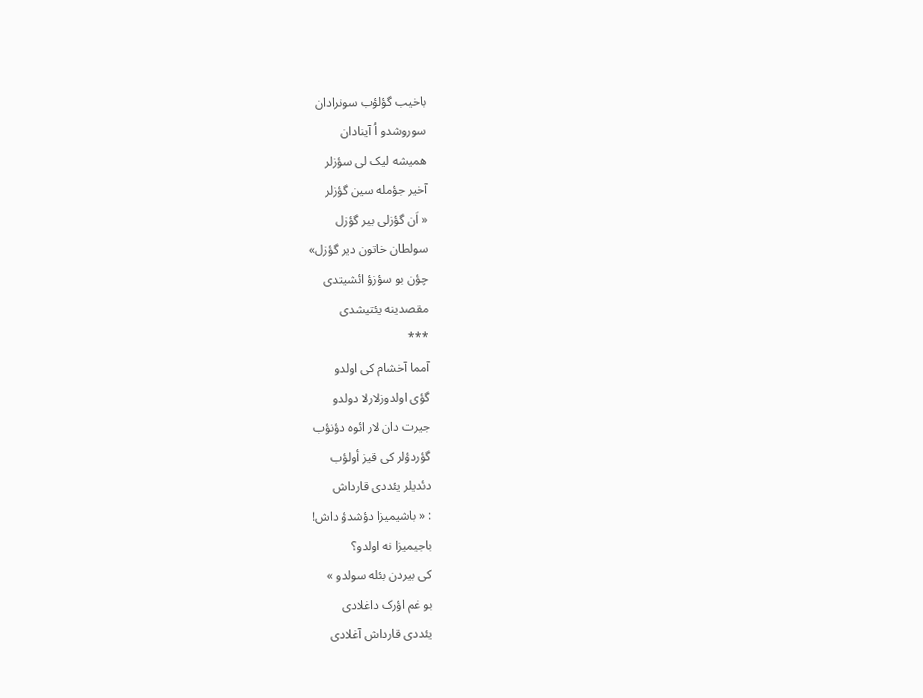باخیب گؤلؤب سونرادان
سوروشدو اُ آینادان
همیشه لیک لی سؤزلر
آخیر جؤمله سین گؤزلر
« اَن گؤزلی بیر گؤزل
سولطان خاتون دیر گؤزل»
چؤن بو سؤزؤ ائشیتدی
مقصدینه یئتیشدی
***
آمما آخشام کی اولدو
گؤی اولدوزلارلا دولدو
جیرت دان لار ائوه دؤنؤب
گؤردؤلر کی قیز أولؤب
دئدیلر یئددی قارداش
: « باشیمیزا دؤشدؤ داش!
باجیمیزا نه اولدو؟
کی بیردن بئله سولدو »
بو غم اؤرک داغلادی
یئددی قارداش آغلادی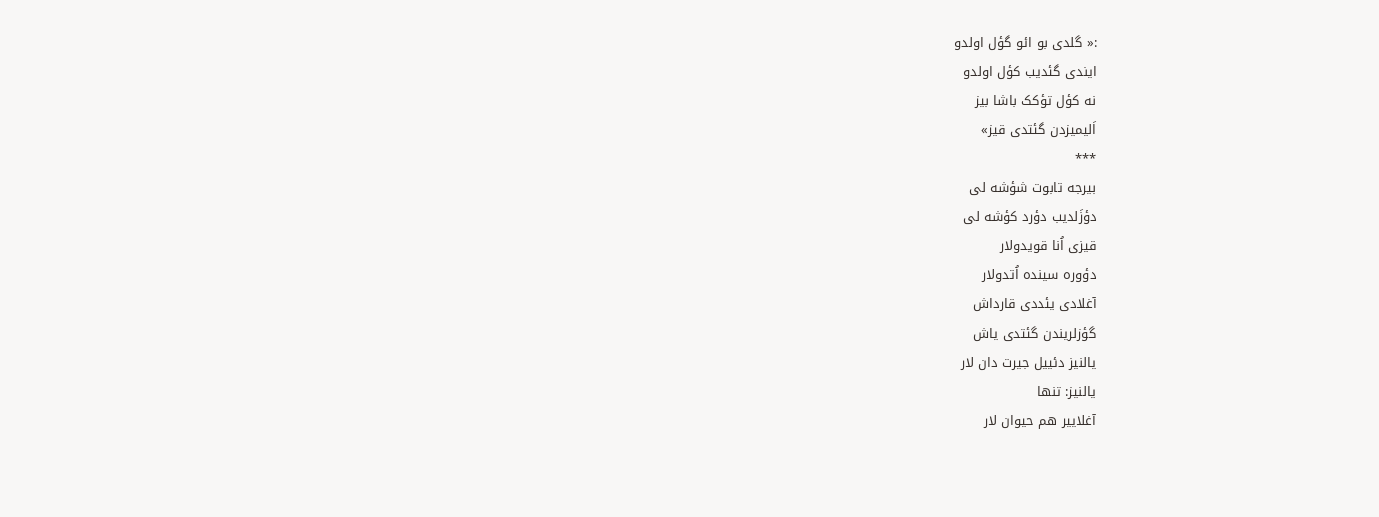:« گلدی بو ائو گؤل اولدو
ایندی گئدیب کؤل اولدو
نه کؤل تؤکک باشا بیز
اَلیمیزدن گئتدی قیز»
***
بیرجه تابوت شؤشه لی
دؤزَلدیب دؤرد کؤشه لی
قیزی اُنا قویدولار
دؤوره سینده اُتدولار
آغلادی یئددی قارداش
گؤزلریندن گئتدی یاش
یالنیز دئییل جیرت دان لار
یالنیز: تنها
آغلاییر هم حیوان لار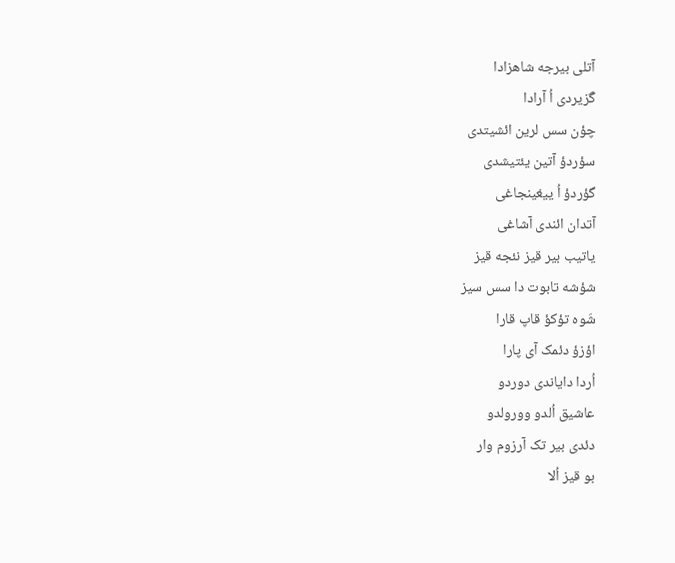آتلی بیرجه شاهزادا
گَزیردی اُ آرادا
چؤن سس لرین ائشیتدی
سؤردؤ آتین یئتیشدی
گؤردؤ اُ ییغینجاغی
آتدان ائندی آشاغی
یاتیب بیر قیز نئجه قیز
شؤشه تابوت دا سس سیز
شَوه تؤکؤ قاپ قارا
اؤزؤ دئمک آی پارا
اُردا دایاندی دوردو
عاشیق اُلدو وورولدو
دئدی بیر تک آرزوم وار
بو قیز اُلا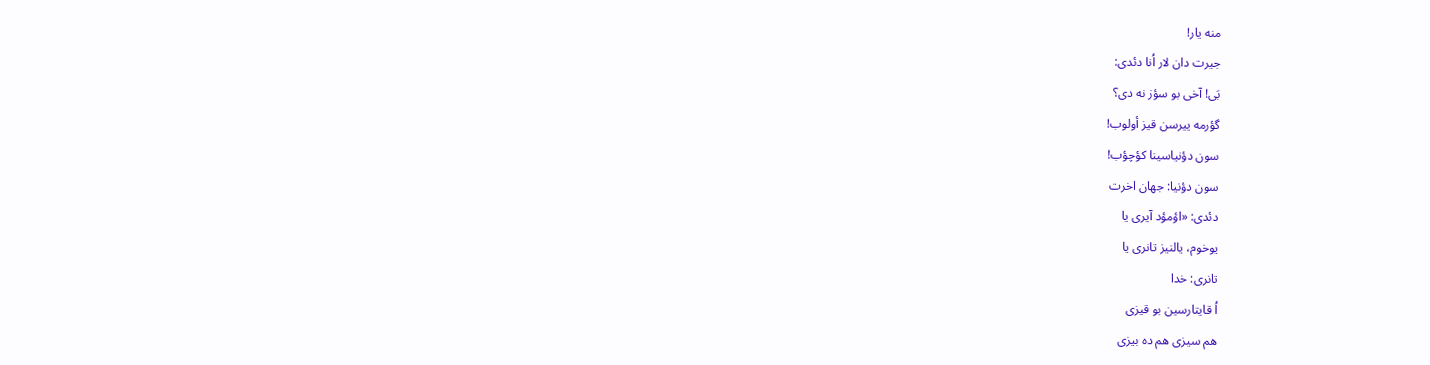منه یار!
جیرت دان لار اُنا دئدی:
بَی! آخی بو سؤز نه دی؟
گؤرمه ییرسن قیز أولوب!
سون دؤنیاسینا کؤچؤب!
سون دؤنیا: جهان اخرت
دئدی: «اؤمؤد آیری یا
یوخوم، یالنیز تانری یا
تانری: خدا
اُ قایتارسین بو قیزی
هم سیزی هم ده بیزی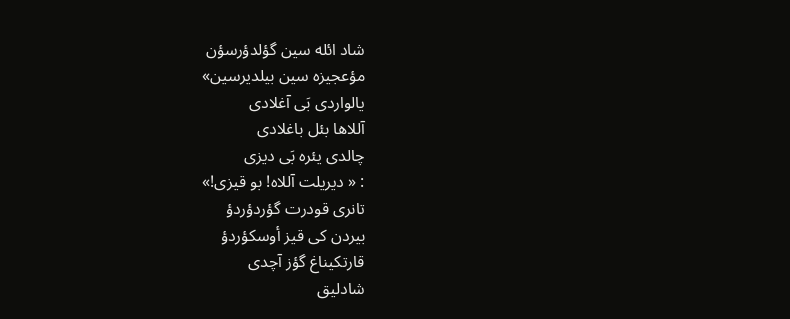شاد ائله سین گؤلدؤرسؤن
مؤعجیزه سین بیلدیرسین»
یالواردی بَی آغلادی
آللاها بئل باغلادی
چالدی یئره بَی دیزی
: « دیریلت آللاه! بو قیزی!»
تانری قودرت گؤردؤردؤ
بیردن کی قیز أوسکؤردؤ
قارتکیناغ گؤز آچدی
شادلیق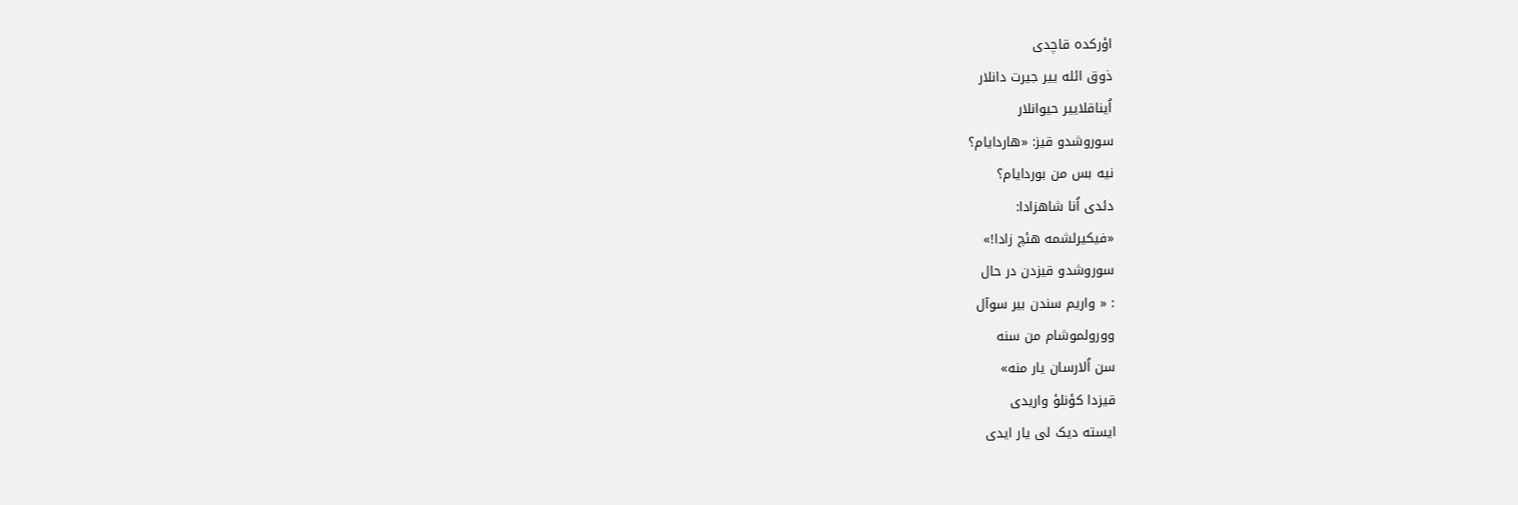اؤرکده قاچدی
ذوق ائله ییر جیرت دانلار
اُیناقلاییر حیوانلار
سوروشدو قیز: «هاردایام؟
نیه بس من بوردایام؟
دئدی اُنا شاهزادا:
«فیکیرلشمه هئچ زادا!»
سوروشدو قیزدن در حال
: « واریم سندن بیر سوآل
وورولموشام من سنه
سن اُلارسان یار منه»
قیزدا کؤنلؤ واریدی
ایسته دیک لی یار ایدی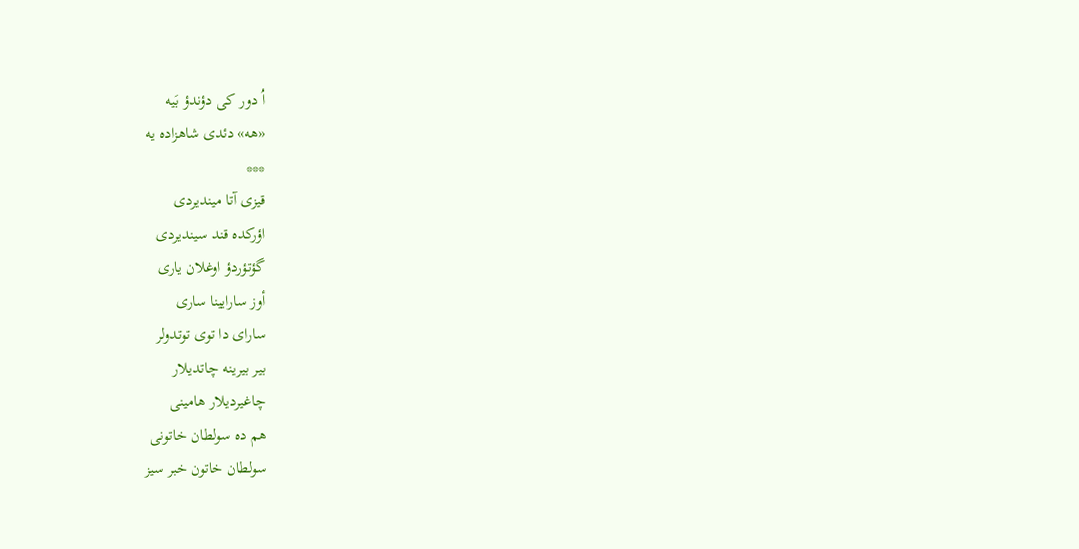اُ دور کی دؤندؤ بَیه
«هه» دئدی شاهزاده یه
***
قیزی آتا میندیردی
اؤرکده قند سیندیردی
گؤتؤردؤ اوغلان یاری
أوز سارایینا ساری
سارای دا توی توتدولر
بیر بیرینه چاتدیلار
چاغیردیلار هامینی
هم ده سولطان خاتونی
سولطان خاتون خبر سیز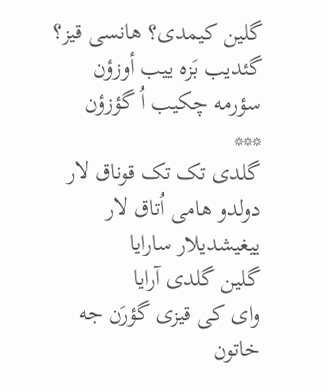گلین کیمدی؟ هانسی قیز؟
گئدیب بَزه ییب أوزؤن
سؤرمه چکیب اُ گؤزؤن
***
گلدی تک تک قوناق لار
دولدو هامی اُتاق لار
ییغیشدیلار سارایا
گلین گلدی آرایا
وای کی قیزی گؤرَن جه
خاتون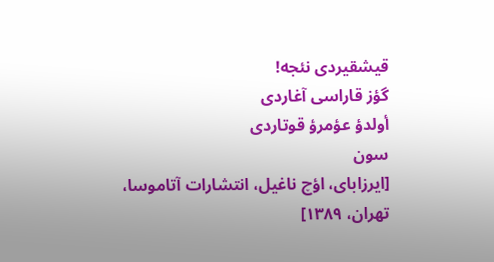قیشقیردی نئجه!
گؤز قاراسی آغاردی
أولدؤ عؤمرؤ قوتاردی
سون
[ایرزابای، اؤچ ناغیل، انتشارات آتاموسا، تهران، ۱۳۸۹]